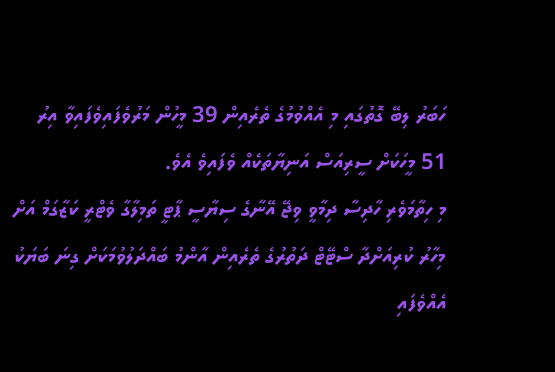ހަބަރު ލިބޭ ގޮތުގައި މި އެއްވުމުގެ ތެރެއިން 39 މީހުން މަރުވެފައިވެފައިވާ އިރު 51 މީހަކަށް ސީރިއަސް އަނިޔާތަކެއް ވެފައިވެ އެވެ.
މި ހިތާމަވެރި ހާދިސާ ދިމާވީ ވިޖޭ އޭނާގެ ސިޔާސީ ޕާޓީ ތަމިލާގާ ވެޓްރީ ކަޒާގަމް އަށް މިހާރު ކުރިއަށްދާ ސްޓޭޓް ދަތުރުގެ ތެރެއިން އާންމު ބައްދަލުވުމަކަށް ގިނަ ބަޔަކު އެއްވެފައި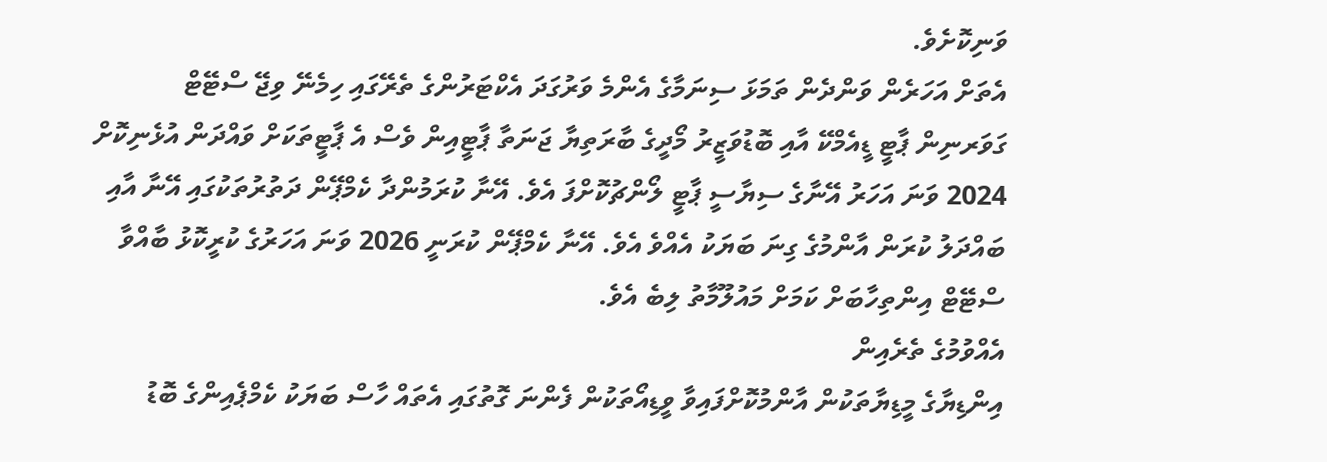ވަނިކޮށެވެ.
އެތަށް އަހަރެން ވަންދެން ތަމަޅަ ސިނަމާގެ އެންމެ ވަރުގަދަ އެކްޓަރުންގެ ތެރޭގައި ހިމެނޭ ވިޖޭ ސްޓޭޓް ގަވަރނިން ޕާޓީ ޑީއެމްކޭ އާއި ބޮޑުވަޒީރު މޯދީގެ ބާރަތިޔާ ޖަނަތާ ޕާޓީއިން ވެސް އެ ޕާޓީތަކަށް ވައްދަން އުޅެނިކޮށް 2024 ވަނަ އަހަރު އޭނާގެ ސިޔާސީ ޕާޓީ ލޯންޗުކޮށްފަ އެވެ. އޭނާ ކުރަމުންދާ ކެމްޕޭން ދަތުރުތަކުގައި އޭނާ އާއި ބައްދަލު ކުރަން އާންމުގެ ގިނަ ބަޔަކު އެއްވެ އެވެ. އޭނާ ކެމްޕޭން ކުރަނީ 2026 ވަނަ އަހަރުގެ ކުރީކޮޅު ބާއްވާ ސްޓޭޓް އިންތިހާބަށް ކަމަށް މައުލޫމާތު ލިބެ އެވެ.
އެއްވުމުގެ ތެރެއިން
އިންޑިޔާގެ މީޑިޔާތަކުން އާންމުކޮށްފައިވާ ވީޑިއޯތަކުން ފެންނަ ގޮތުގައި އެތައް ހާސް ބަޔަކު ކެމްޕެއިންގެ ބޮޑު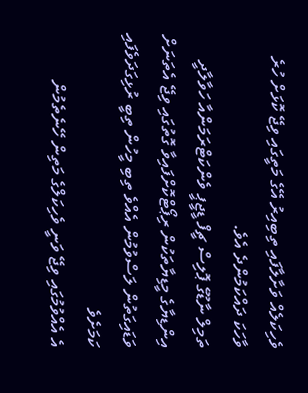ވެހިކަލެއް ވަށާލާފައި ތިބިއިރު އޭގެ މަތީގައި ވިޖޭ ކޮޅަށް ހުރެ ވާހަކަ ދައްކަމުންދެ އެވެ.
ތަމިލް ނާޑޫގެ ޕޮލިސް ޗީފް ޑީޖީޕީ ވެންކަޓްރަމަންއާ ހަވާލާދީ އިންޑިޔާގެ މީޑިޔާތަކުން ރިޕޯޓްކޮށްފައިވާ ގޮތުގައި ވިޖޭ އެތަނަށް ވަޑައިގަތުން ލަސްވުމުން އެއްވެ ތިބި މީހުން ތިބީ ރުޅިގަދަވެފައި ކަމަށެވެ
އެ އެއްވުމުގައި ވިޖޭ ވަނީ ވެހިކަލްގެ މަތިން ހޭނެތެމުން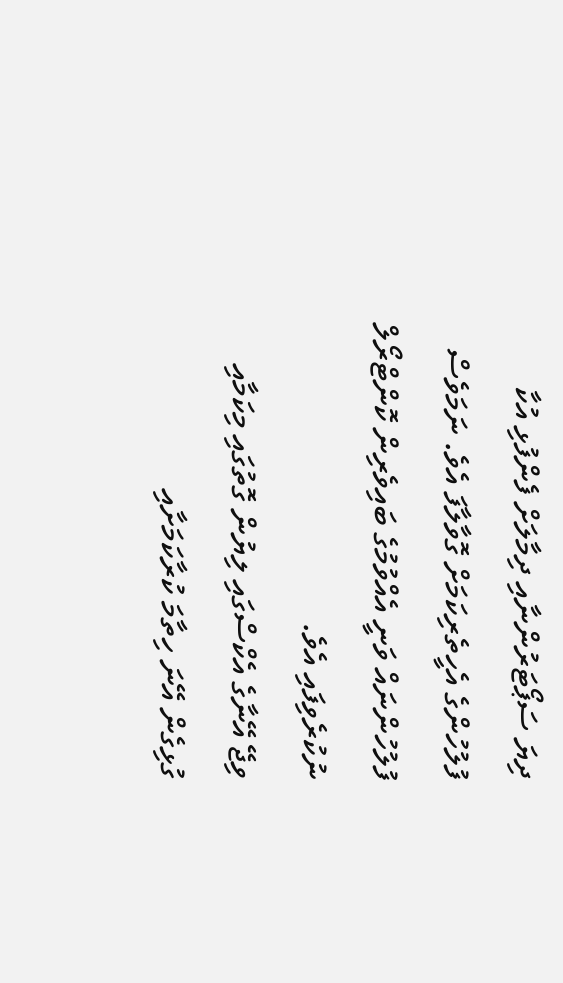ދިޔަ ސަޕޯޓަރުންނާއި ދިމާލަށް ފެންފުޅި އުކާ ފުލުހުންގެ އެހީތެރިކަމަށް ގޮވާލާފަ އެވެ. ނަމަވެސް ފުލުހުންނައް ވަނީ އެއްވުމުގެ ބައިވެރިން ކޮންޓްރޯލް ނުކުރެވިފައި އެވެ.
ވިޖޭ އޭނާގެ އެކްސްގައި ލިޔުން ގޮތުގައި މިކަމާއި ގުޅިގެން އޭނަ ހިތާމަ ކުރާކަމަށާއި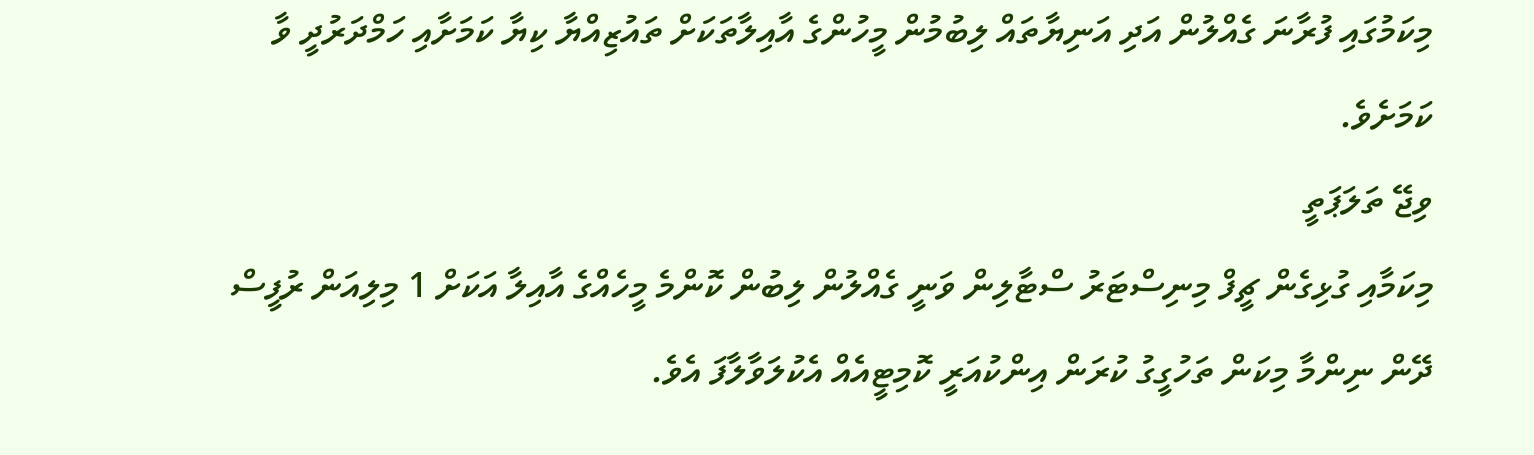މިކަމުގައި ފުރާނަ ގެއްލުން އަދި އަނިޔާތައް ލިބުމުން މީހުންގެ އާއިލާތަކަށް ތައުޒިއްޔާ ކިޔާ ކަމަށާއި ހަމްދަރުދީ ވާ ކަމަށެވެ.
ވިޖޭ ތަލަޕަތީ
މިކަމާއި ގުޅިގެން ޗީފް މިނިސްޓަރު ސްޓާލިން ވަނީ ގެއްލުން ލިބުން ކޮންމެ މީހެއްގެ އާއިލާ އަކަށް 1 މިލިއަން ރުފީސް ދޭން ނިންމާ މިކަން ތަހުގީގު ކުރަން އިންކުއަރީ ކޮމިޓީއެއް އެކުލަވާލާފަ އެވެ.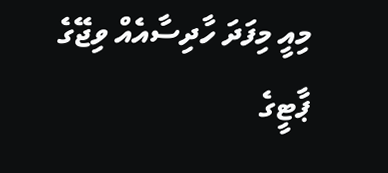މިއީ މިފަދަ ހާދިސާއެއް ވިޖޭގެ ޕާޓީގެ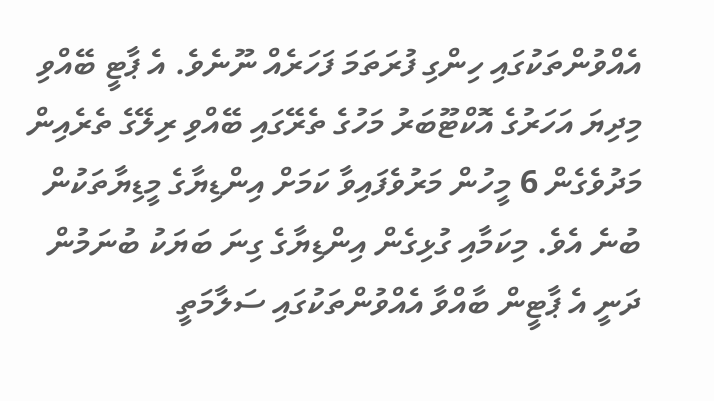އެއްވުންތަކުގައި ހިންގި ފުރަތަމަ ފަހަރެއް ނޫނެވެ. އެ ޕާޓީ ބޭއްވި މިދިޔަ އަހަރުގެ އޮކްޓޫބަރު މަހުގެ ތެރޭގައި ބޭއްވި ރިލޭގެ ތެރެއިން މަދުވެގެން 6 މީހުން މަރުވެފައިވާ ކަމަށް އިންޑިޔާގެ މީޑިޔާތަކުން ބުނެ އެވެ. މިކަމާއި ގުޅިގެން އިންޑިޔާގެ ގިނަ ބަޔަކު ބުނަމުން ދަނީ އެ ޕާޓީން ބާއްވާ އެއްވުންތަކުގައި ސަލާމަތީ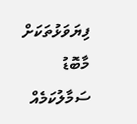ފިޔަވަޅުތަކަށް މާބޮޑު ސަމާލުކަމެއް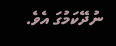ނުދޭކަމުގަ އެވެ.